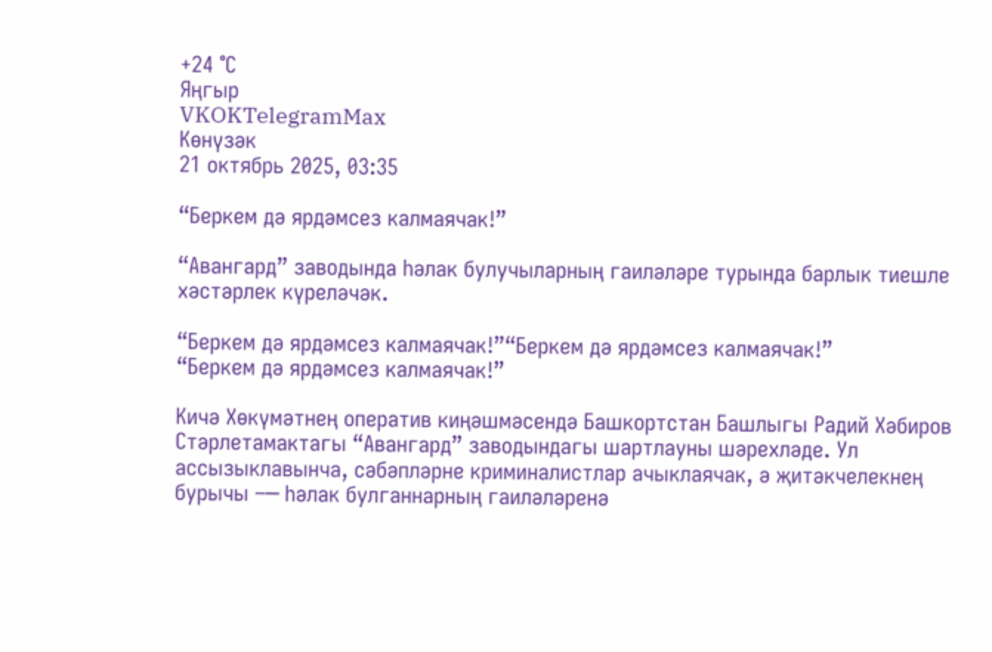+24 °С
Яңгыр
VKOKTelegramMax
Көнүзәк
21 октябрь 2025, 03:35

“Беркем дә ярдәмсез калмаячак!”

“Авангард” заводында һәлак булучыларның гаиләләре турында барлык тиешле хәстәрлек күреләчәк.

“Беркем дә ярдәмсез калмаячак!”“Беркем дә ярдәмсез калмаячак!”
“Беркем дә ярдәмсез калмаячак!”

Кичә Хөкүмәтнең оператив киңәшмәсендә Башкортстан Башлыгы Радий Хәбиров Стәрлетамактагы “Авангард” заводындагы шартлауны шәрехләде. Ул ассызыклавынча, сәбәпләрне криминалистлар ачыклаячак, ә җитәкчелекнең бурычы –─ һәлак булганнарның гаиләләренә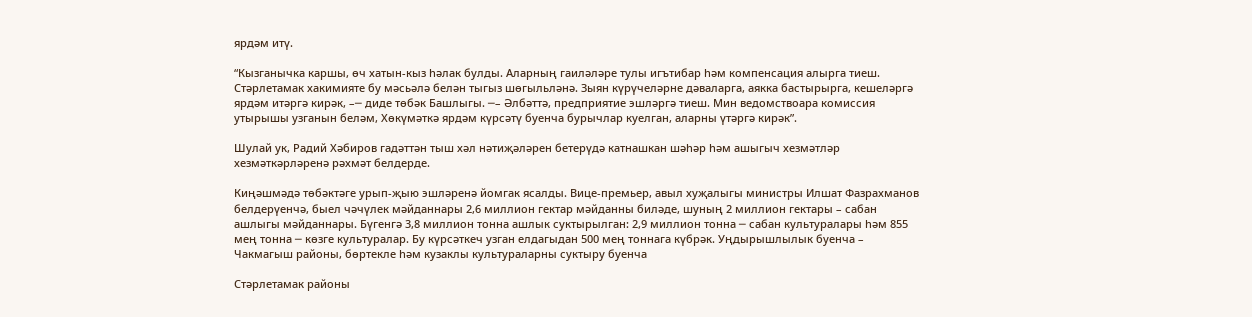ярдәм итү.

“Кызганычка каршы, өч хатын-кыз һәлак булды. Аларның гаиләләре тулы игътибар һәм компенсация алырга тиеш. Стәрлетамак хакимияте бу мәсьәлә белән тыгыз шөгыльләнә. Зыян күрүчеләрне дәваларга, аякка бастырырга, кешеләргә ярдәм итәргә кирәк, –─ диде төбәк Башлыгы. ─– Әлбәттә, предприятие эшләргә тиеш. Мин ведомствоара комиссия утырышы узганын беләм, Хөкүмәткә ярдәм күрсәтү буенча бурычлар куелган, аларны үтәргә кирәк”.

Шулай ук, Радий Хәбиров гадәттән тыш хәл нәтиҗәләрен бетерүдә катнашкан шәһәр һәм ашыгыч хезмәтләр хезмәткәрләренә рәхмәт белдерде.

Киңәшмәдә төбәктәге урып-җыю эшләренә йомгак ясалды. Вице-премьер, авыл хуҗалыгы министры Илшат Фазрахманов белдерүенчә, быел чәчүлек мәйданнары 2,6 миллион гектар мәйданны биләде, шуның 2 миллион гектары – сабан ашлыгы мәйданнары. Бүгенгә 3,8 миллион тонна ашлык суктырылган: 2,9 миллион тонна ─ сабан культуралары һәм 855 мең тонна ─ көзге культуралар. Бу күрсәткеч узган елдагыдан 500 мең тоннага күбрәк. Уңдырышлылык буенча – Чакмагыш районы, бөртекле һәм кузаклы культураларны суктыру буенча

Стәрлетамак районы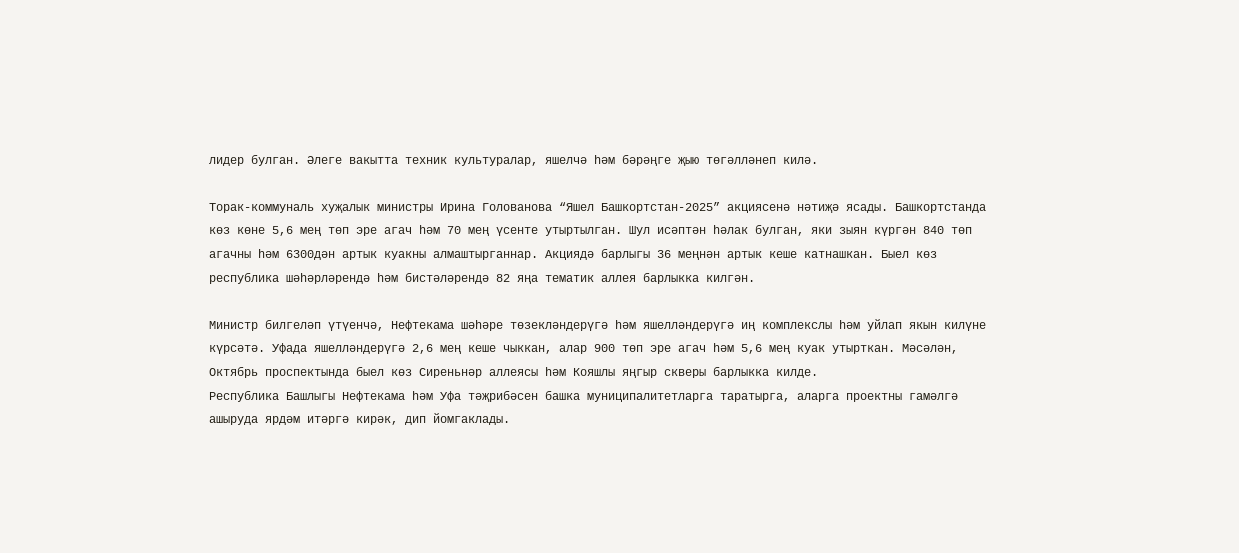лидер булган. Әлеге вакытта техник культуралар, яшелчә һәм бәрәңге җыю төгәлләнеп килә.

Торак-коммуналь хуҗалык министры Ирина Голованова “Яшел Башкортстан-2025” акциясенә нәтиҗә ясады. Башкортстанда көз көне 5,6 мең төп эре агач һәм 70 мең үсенте утыртылган. Шул исәптән һәлак булган, яки зыян күргән 840 төп агачны һәм 6300дән артык куакны алмаштырганнар. Акциядә барлыгы 36 меңнән артык кеше катнашкан. Быел көз республика шәһәрләрендә һәм бистәләрендә 82 яңа тематик аллея барлыкка килгән.

Министр билгеләп үтүенчә, Нефтекама шәһәре төзекләндерүгә һәм яшелләндерүгә иң комплекслы һәм уйлап якын килүне күрсәтә. Уфада яшелләндерүгә 2,6 мең кеше чыккан, алар 900 төп эре агач һәм 5,6 мең куак утырткан. Мәсәлән, Октябрь проспектында быел көз Сиреньнәр аллеясы һәм Кояшлы яңгыр скверы барлыкка килде.
Республика Башлыгы Нефтекама һәм Уфа тәҗрибәсен башка муниципалитетларга таратырга, аларга проектны гамәлгә ашыруда ярдәм итәргә кирәк, дип йомгаклады.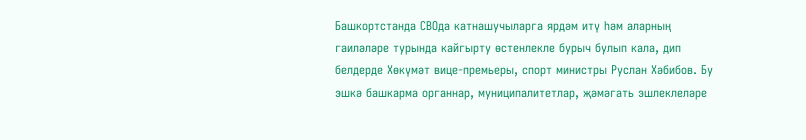Башкортстанда СВОда катнашучыларга ярдәм итү һәм аларның гаиләләре турында кайгырту өстенлекле бурыч булып кала, дип белдерде Хөкүмәт вице-премьеры, спорт министры Руслан Хәбибов. Бу эшкә башкарма органнар, муниципалитетлар, җәмәгать эшлеклеләре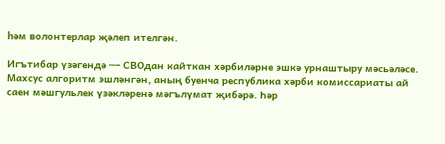һәм волонтерлар җәлеп ителгән.

Игътибар үзәгендә ─– СВОдан кайткан хәрбиләрне эшкә урнаштыру мәсьәләсе. Махсус алгоритм эшләнгән, аның буенча республика хәрби комиссариаты ай саен мәшгульлек үзәкләренә мәгълүмат җибәрә. Һәр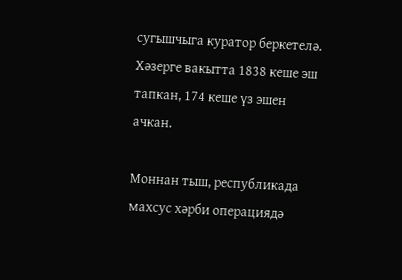сугышчыга куратор беркетелә. Хәзерге вакытта 1838 кеше эш тапкан, 174 кеше үз эшен ачкан.

Моннан тыш, республикада махсус хәрби операциядә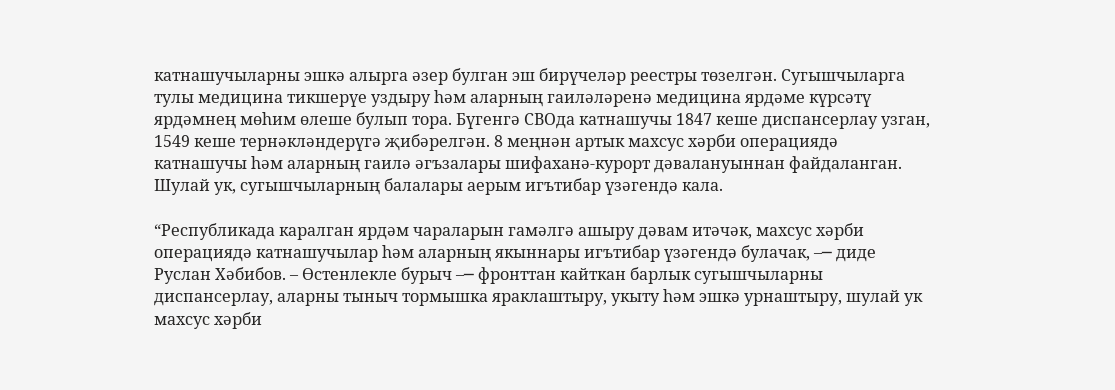катнашучыларны эшкә алырга әзер булган эш бирүчеләр реестры төзелгән. Сугышчыларга тулы медицина тикшерүе уздыру һәм аларның гаиләләренә медицина ярдәме күрсәтү ярдәмнең мөһим өлеше булып тора. Бүгенгә СВОда катнашучы 1847 кеше диспансерлау узган, 1549 кеше тернәкләндерүгә җибәрелгән. 8 меңнән артык махсус хәрби операциядә катнашучы һәм аларның гаилә әгъзалары шифаханә-курорт дәвалануыннан файдаланган. Шулай ук, сугышчыларның балалары аерым игътибар үзәгендә кала.

“Республикада каралган ярдәм чараларын гамәлгә ашыру дәвам итәчәк, махсус хәрби операциядә катнашучылар һәм аларның якыннары игътибар үзәгендә булачак, –─ диде Руслан Хәбибов. – Өстенлекле бурыч –─ фронттан кайткан барлык сугышчыларны диспансерлау, аларны тыныч тормышка яраклаштыру, укыту һәм эшкә урнаштыру, шулай ук махсус хәрби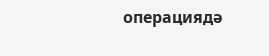операциядә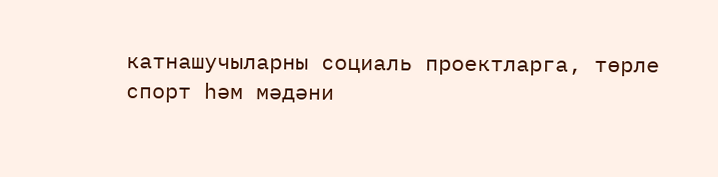катнашучыларны социаль проектларга, төрле спорт һәм мәдәни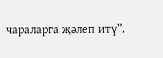чараларга җәлеп итү”.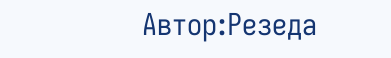Автор:Резеда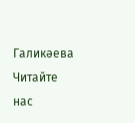Галикәева
Читайте нас